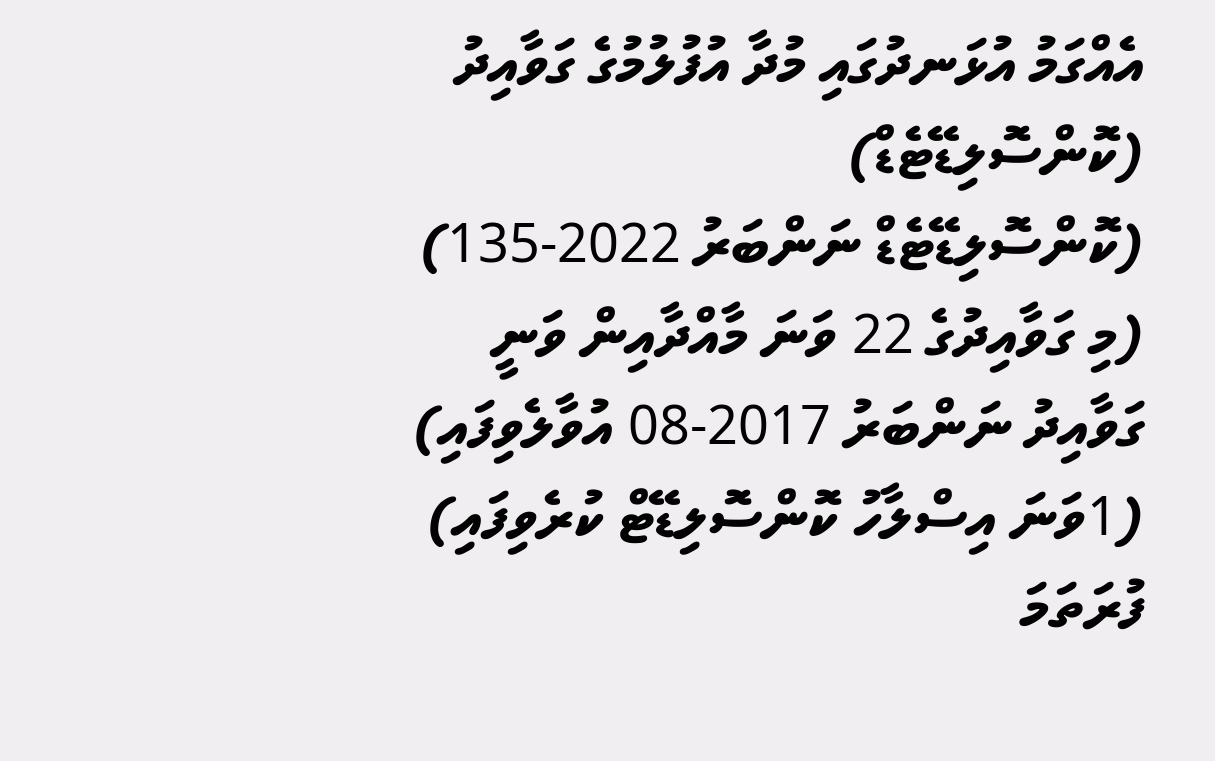އެއްގަމު އުޅަނދުގައި މުދާ އުފުލުމުގެ ގަވާއިދު (ކޮންސޮލިޑޭޓެޑް)
(ކޮންސޮލިޑޭޓެޑް ނަންބަރު 2022-135)
(މި ގަވާއިދުގެ 22 ވަނަ މާއްދާއިން ވަނީ ގަވާއިދު ނަންބަރު 2017-08 އުވާލެވިފައި)
(1ވަނަ އިސްލާހު ކޮންސޮލިޑޭޓް ކުރެވިފައި)
ފުރަތަމަ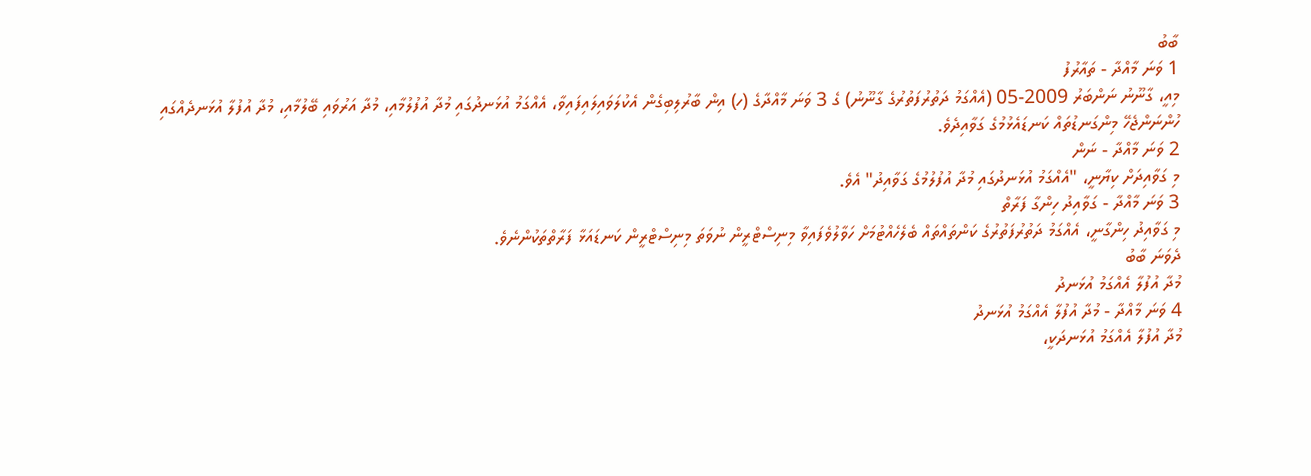ބާބު
1 ވަނަ މާއްދާ - ތައާރުފު
މިއީ، ގާނޫނު ނަންބަރު 2009-05 (އެއްގަމު ދަތުރުފަތުރުގެ ގާނޫނު) ގެ 3 ވަނަ މާއްދާގެ (ހ) އިން ބާރުލިބިގެން އެކުލަވައިލައިފައިވާ، އެއްގަމު އުޅަނދުގައި މުދާ އުފުލުމާއި، މުދާ އަރުވައި ބޭލުމާއި، މުދާ އުފުލާ އުޅަނދެއްގައި ހުންނަންޖެހޭ މިންގަނޑުތައް ކަނޑައެޅުމުގެ ގަވާއިދެވެ.
2 ވަނަ މާއްދާ - ނަން
މި ގަވާއިދަށް ކިޔާނީ، "އެއްގަމު އުޅަނދުގައި މުދާ އުފުލުމުގެ ގަވާއިދު" އެވެ.
3 ވަނަ މާއްދާ - ގަވާއިދު ހިންގާ ފަރާތް
މި ގަވާއިދު ހިންގާނީ، އެއްގަމު ދަތުރުފަތުރުގެ ކަންތައްތައް ބެލެހެއްޓުމަށް ހަވާލުވެފައިވާ މިނިސްޓްރީން ނުވަތަ މިނިސްޓްރީން ކަނޑައަޅާ ފަރާތްތަކުންނެވެ.
ދެވަނަ ބާބު
މުދާ އުފުލާ އެއްގަމު އުޅަނދު
4 ވަނަ މާއްދާ - މުދާ އުފުލާ އެއްގަމު އުޅަނދު
މުދާ އުފުލާ އެއްގަމު އުޅަނދަކީ،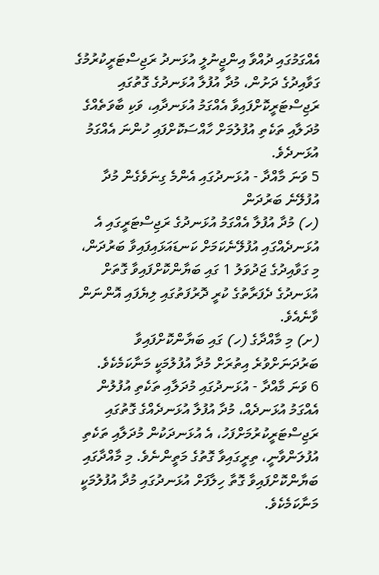އެއްގަމުގައި ދުއްވާ އިންޖީނުލީ އުޅަނދު ރަޖިސްޓަރީކުރުމުގެ ގަވާއިދުގެ ދަށުން، މުދާ އުފުލާ އުޅަނދުގެ ގޮތުގައި ރަޖިސްޓަރީކޮށްފައިވާ އެއްގަމު އުޅަނދާއި، ވަކި ބާވަތެއްގެ މުދަލާއި ތަކެތި އުފުލުމަށް ހާއްސަކޮށްފައި ހުންނަ އެއްގަމު އުޅަނދެވެ.
5 ވަނަ މާއްދާ - އުޅަނދުގައި އެންމެ ގިނަވެގެން މުދާ އުފުލޭނެ ބަރުދަން
(ހ) މުދާ އުފުލާ އެއްގަމު އުޅަނދުގެ ރަޖިސްޓަރީގައި އެ އުޅަނދެއްގައި އުފުލޭނެކަމަށް ކަނޑައަޅައިފައިވާ ބަރުދަން، މި ގަވާއިދުގެ ޖަދުވަލު 1 ގައި ބަޔާންކޮށްފައިވާ ގޮތަށް އުޅަނދުގެ ދެފަރާތުގެ ކުރީ ދޮރުފަތުގައި ލިޔެފައި އޮންނަން ވާނެއެވެ.
(ށ) މި މާއްދާގެ (ހ) ގައި ބަޔާންކޮށްފައިވާ ބަރުދަނަށްވުރެ އިތުރަށް މުދާ އުފުލުމަކީ މަނާކަމެކެވެ.
6 ވަނަ މާއްދާ - އުޅަނދުގައި މުދަލާއި ތަކެތި އުފުލުން
އެއްގަމު އުޅަނދެއް، މުދާ އުފުލާ އުޅަނދެއްގެ ގޮތުގައި ރަޖިސްޓަރީކުރުމަށްފަހު، އެ އުޅަނދަކުން މުދަލާއި ތަކެތި އުފުލަންވާނީ، ތިރީގައިވާ ގޮތުގެ މަތީންނެވެ. މި މާއްދާގައި ބަޔާންކޮށްފައިވާ ގޮތާ ހިލާފަށް އުޅަނދުގައި މުދާ އުފުލުމަކީ މަނާކަމެކެވެ.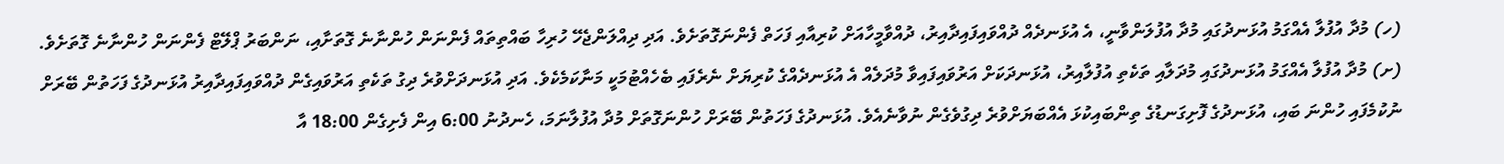(ހ) މުދާ އުފުލާ އެއްގަމު އުޅަނދުގައި މުދާ އުފުލަންވާނީ، އެ އުޅަނދެއް ދުއްވައިފައިދާއިރު، ދުއްވާމީހާއަށް ކުރިއާއި ފަހަތް ފެންނަގޮތަށެވެ. އަދި ދިއްލަންޖެހޭ ހުރިހާ ބައްތިތައް ފެންނަން ހުންނާނެ ގޮތަށާއި، ނަންބަރު ޕްލޭޓް ފެންނަން ހުންނާނެ ގޮތަށެވެ.
(ށ) މުދާ އުފުލާ އެއްގަމު އުޅަނދުގައި މުދަލާއި ތަކެތި އުފުލާއިރު، އުޅަނދަކަށް އަރުވައިފައިވާ މުދަލެއް އެ އުޅަނދެއްގެ ކުރިޔަށް ނެރެފައި ބެހެއްޓުމަކީ މަނާކަމެކެވެ. އަދި އުޅަނދަށްވުރެ ދިގު ތަކެތި އަރުވައިގެން ދުއްވައިފައިދާއިރު އުޅަނދުގެ ފަހަތުން ބޭރަށް ނުކުމެފައި ހުންނަ ބައި، އުޅަނދުގެ ފޮށިގަނޑުގެ ތިންބައިކުޅަ އެއްބަޔަށްވުރެ ދިގުވެގެން ނުވާނެއެވެ. އުޅަނދުގެ ފަހަތުން ބޭރަށް ހުންނަގޮތަށް މުދާ އުފުލާނަމަ، ހެނދުނު 6:00 އިން ފެށިގެން 18:00 އާ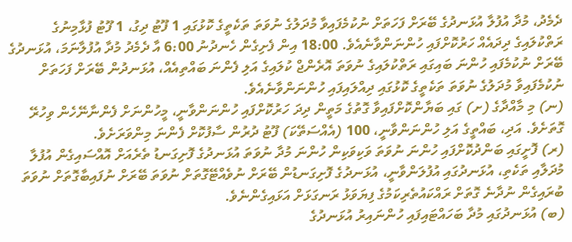ދެމެދު، މުދާ އުފުލާ އުޅަނދުގެ ބޭރަށް ފަހަތަށް ނުކުމެފައިވާ މުދަލުގެ ނުވަތަ ތަކެތީގެ ކޮޅުގައި 1 ފޫޓު ދިގު، 1 ފޫޓު ފުޅާމިނުގެ ރަތްކުލައިގެ ދިދައެއް ހަރުކޮށްފައި ހުންނަންވާނެއެވެ. 18:00 އިން ފެށިގެން ހެނދުނު 6:00 އާ ދެމެދު މުދާ އުފުލާނަމަ، އުޅަނދުގެ ބޭރަށް ނުކުމެފައި ހުންނަ ބައިގައި ރަތްކުލައިގެ ނުވަތަ އޮރެންޖް ކުލައިގެ އަލި ފެންނަ ބައްތިއެއް، އުޅަނދުން ބޭރަށް ފަހަތަށް ނުކުމެފައިވާ މުދަލުގެ ނުވަތަ ތަކެތީގެ ކޮޅުގައި ދިއްލައިފައި ހުންނަންވާނެއެވެ.
(ނ) މި މާއްދާގެ (ށ) ގައި ބަޔާންކޮށްފައިވާ ގޮތުގެ މަތީން ދިދަ ހަރުކޮށްފައި ހުންނަންވާނީ، މީހުންނަށް ފެންނާނޭހެން ވިހުރޭ ގޮތަށެވެ. އަދި، ބައްތީގެ އަލި ހުންނަންވާނީ، 100 (އެއްސަތޭކަ) ފޫޓު ދުރުން ސާފުކޮށް ފެންނަ މިންވަރަށެވެ.
(ރ) ފޮށީގައި ބަންދުކޮށްފައި ހުންނަ ނުވަތަ ވަކިވަކިން ހުންނަ މުދާ ނުވަތަ އުޅަނދުގެ ފޮށިގަނޑު ތެރެއަށް އޮއްސައިގެން އުފުލާ މުދަލާއި ތަކެތި، އުޅަނދުގައި އުފުލަންވާނީ، އުޅަނދުގެ ފޮށިގަނޑުން ބޭރަށް ނުވެއްޓޭގޮތަށް ނުވަތަ ބޭރަށް ނުފައިބާގޮތަށް ނުވަތަ ބުރައިގެން ނުދާނެ ގޮތަށް ރައްކައުތެރިކަމުގެ ފިޔަވަޅު ރަނގަޅަށް އަޅައިގެންނެވެ.
(ބ) އުޅަނދުގައި މުދާ ބަހައްޓައިފައި ހުންނައިރު އުޅަނދުގެ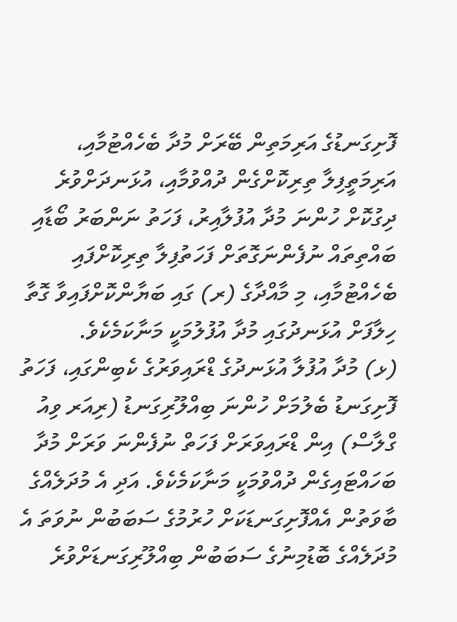ފޮށިގަނޑުގެ އަރިމަތިން ބޭރަށް މުދާ ބެހެއްޓުމާއި، އަރިމަތީފިލާ ތިރިކޮށްގެން ދުއްވުމާއި، އުޅަނދަށްވުރެ ދިގުކޮށް ހުންނަ މުދާ އުފުލާއިރު، ފަހަތު ނަންބަރު ބޯޑާއި ބައްތިތައް ނުފެންނަގޮތަށް ފަހަތުފިލާ ތިރިކޮށްފައި ބެހެއްޓުމާއި، މި މާއްދާގެ (ރ) ގައި ބަޔާންކޮށްފައިވާ ގޮތާ ހިލާފަށް އުޅަނދުގައި މުދާ އުފުލުމަކީ މަނާކަމެކެވެ.
(ޅ) މުދާ އުފުލާ އުޅަނދުގެ ޑްރައިވަރުގެ ކެބިންގައި، ފަހަތު ފޮށިގަނޑު ބެލުމަށް ހުންނަ ބިއްލޫރިގަނޑު (ރިއަރ ވިއު ގްލާސް) އިން ޑްރައިވަރަށް ފަހަތް ނުފެންނަ ވަރަށް މުދާ ބަހައްޓައިގެން ދުއްވުމަކީ މަނާކަމެކެވެ. އަދި އެ މުދަލެއްގެ ބާވަތުން އެއްފޮށިގަނޑަކަށް ހުރުމުގެ ސަބަބުން ނުވަތަ އެ މުދަލެއްގެ ބޮޑުމިނުގެ ސަބަބުން ބިއްލޫރިގަނޑަށްވުރެ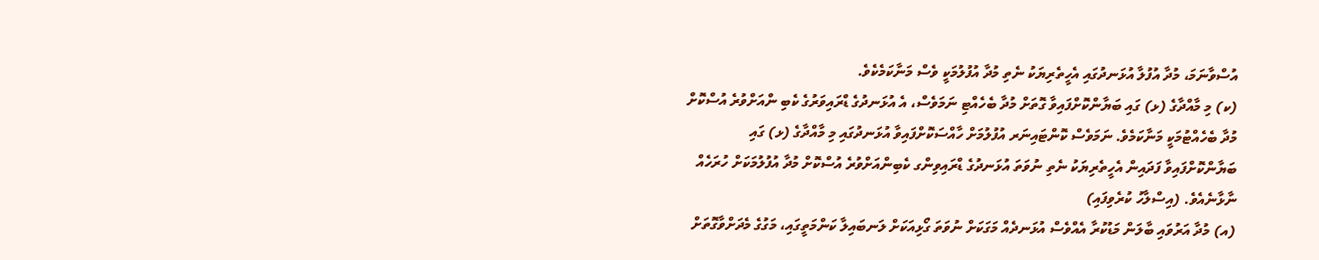އުސްވާނަމަ، މުދާ އުފުލާ އުޅަނދުގައި އެހީތެރިޔަކު ނެތި މުދާ އުފުލުމަކީ ވެސް މަނާކަމެކެވެ.
(ކ) މި މާއްދާގެ (ޅ) ގައި ބަޔާންކޮށްފައިވާ ގޮތަށް މުދާ ބެހެއްޓި ނަމަވެސް، އެ އުޅަނދުގެ ޑްރައިވަރުގެ ކެބި ންއަށްވުރެ އުސްކޮށް މުދާ ބެހެއްޓުމަކީ މަނާކަމެވެ. ނަމަވެސް ކޮންޓައިނަރ އުފުލުމަށް ހާއްސަކޮށްފައިވާ އުޅަނދުގައި މި މާއްދާގެ (ޅ) ގައި ބަޔާންކޮށްފައިވާ ފަދައިން އެހީތެރިޔަކު ނެތި ނުވަތަ އުޅަނދުގެ ޑްރައިވިންގ ކެބިންއަށްވުރެ އުސްކޮށް މުދާ އުފުލުމަކަށް ހުރަހެއް ނާޅާނެއެވެ. (އިސްލާހު ކުރެވިފައި)
(އ) މުދާ އަރުވައި ބާލަން މަޑުކުރާ އެއްވެސް އުޅަނދެއް މަގަކަށް ނުވަތަ ގޯޅިއަކަށް ލަނބައިލާ ކަންމަތީގައި، މަގުގެ މެދަށްވާގޮތަށް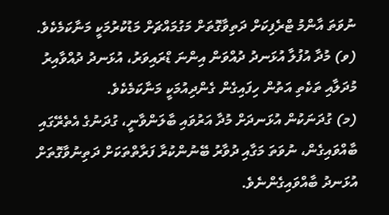ނުވަތަ އާންމު ޓްރެފިކަށް ދަތިވާގޮތަށް މަގުމައްޗަށް މަޑުކުރުމަކީ މަނާކަމެކެވެ.
(ވ) މުދާ އުފުލާ އުޅަނދު ދުއްވަން އިންނަ ޑްރައިވަރު، އުޅަނދު ދުއްވާއިރު މުދަލާއި ތަކެތި އަތުން ހިފައިގެން ގެންދިއުމަކީ މަނާކަމެކެވެ.
(މ) ގުދަނަކުން އުޅަނދަށް މުދާ އަރުވައި ބާލަންވާނީ، ގުދަނުގެ އެތެރޭގައި ބާއްވައިގެން، ނުވަތަ މަގާއި ދުވާރު ބޭނުންކުރާ ފަރާތްތަކަށް ދަތިނުވާގޮތަށް އުޅަނދު ބާއްވައިގެންނެވެ.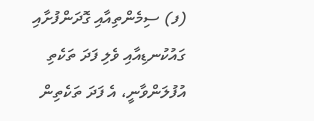(ފ) ސިމެންތިއާއި ގޮދަންފުށާއި ގައުކުނޑިއާއި ވެލި ފަދަ ތަކެތި އުފުލަންވާނީ، އެ ފަދަ ތަކެތިން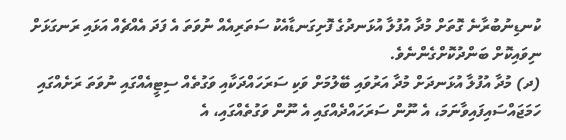ކުނޑިނުބުރާނެ ގޮތަށް މުދާ އުފުލާ އުޅަނދުގެ ފޮށިގަނޑާއެކު ސަތަރިއެއް ނުވަތަ އެ ފަދަ އެއްޗެއް އަޅައި ރަނގަޅަށް ނިވައިކޮށް ބަންދުކޮށްގެންނެވެ.
(ދ) މުދާ އުފުލާ އުޅަނދަށް މުދާ އަރުވައި ބޭލުމަށް ވަކި ސަރަހައްދަކާއި ވަގުތެއް ސިޓީއެއްގައި ނުވަތަ ރަށެއްގައި ހަމަޖައްސައިފައިވާނަމަ، އެ ނޫން ސަރަހައްދެއްގައި އެ ނޫން ވަގުތެއްގައި، އެ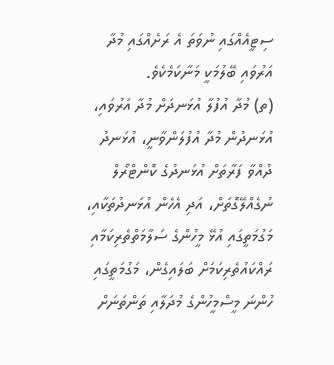ސިޓީއެއްގައި ނުވަތަ އެ ރަށެއްގައި މުދާ އަރުވައި ބޭލުމަކީ މަނާކަމެކެވެ.
(ތ) މުދާ އުފުލާ އުޅަނދަށް މުދާ އަރުވައި، އުޅަނދުން މުދާ އުފުލަންވާނީ، އުޅަނދު ދުއްވާ ފަރާތަށް އުޅަނދުގެ ކޮންޓްރޯލް ނުގެއްލޭގޮތަށް، އަދި އެހެން އުޅަނދުތަކާއި، މަގުމަތީގައި އުޅޭ މީހުންގެ ސަލާމަތްތެރިކަމާއި ރައްކައުތެރިކަމަށް ބަލައިގެން، މަގުމަތީގައި ހުންނަ މީސްމީހުންގެ މުދަލާއި ތަންތަނަށް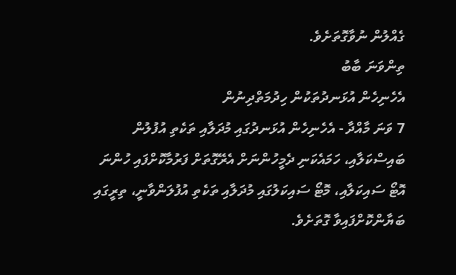ގެއްލުން ނުވާގޮތަށެވެ.
ތިންވަނަ ބާބު
އެހެނިހެން އުޅަނދުތަކުން ހިދުމަތްދިނުން
7 ވަނަ މާއްދާ - އެހެނިހެން އުޅަނދުގައި މުދަލާއި ތަކެތި އުފުލުން
ބައިސްކަލާއި، ހަމައެކަނި ދެމީހުންނަށް އެރޭގޮތަށް ފަރުމާކޮށްފައި ހުންނަ އޮޓޯ ސައިކަލާއި، މޮޓޯ ސައިކަލުގައި މުދަލާއި ތަކެތި އުފުލަންވާނީ، ތިރީގައި ބަޔާންކޮށްފައިވާ ގޮތަށެވެ.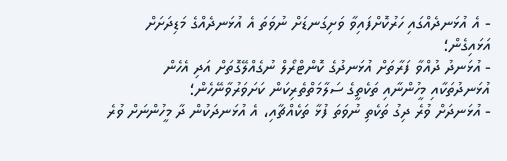- އެ އުޅަނދެއްގައި ހަރުކޮށްފައިވާ ވަށިގަނޑަށް ނުވަތަ އެ އުޅަނދެއްގެ މަޑިދަށަށް އަޅައިގެން؛
- އުޅަނދު ދުއްވާ ފަރާތަށް އުޅަނދުގެ ކޮންޓްރޯލް ނުގެއްލޭގޮތަށް އަދި އެހެން އުޅަނދުތަކާއި މީހުންނާއި ތަކެތީގެ ސަލާމަތްތެރިކަން ކަށަވަރުވާނޭހެން؛
- އުޅަނދަށް ވުރެ ދިގު ތަކެތި ނުވަތަ ފުޅާ ތަކެއްޗާއި، އެ އުޅަނދަކުން ދާ މީހުންނަށް ވުރެ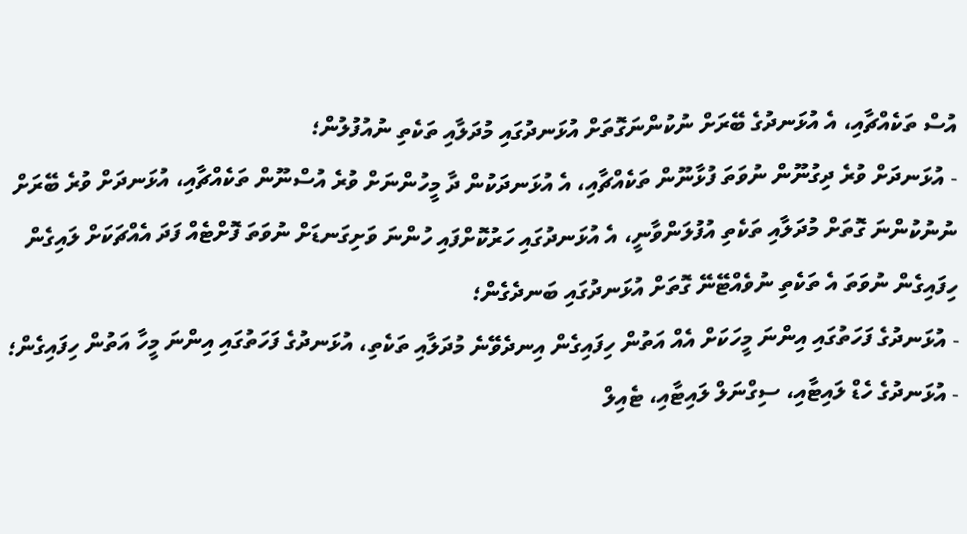އުސް ތަކެއްޗާއި، އެ އުޅަނދުގެ ބޭރަށް ނުކުންނަގޮތަށް އުޅަނދުގައި މުދަލާއި ތަކެތި ނުއުފުލުން؛
- އުޅަނދަށް ވުރެ ދިގުނޫން ނުވަތަ ފުޅާނޫން ތަކެއްޗާއި، އެ އުޅަނދަކުން ދާ މީހުންނަށް ވުރެ އުސްނޫން ތަކެއްޗާއި، އުޅަނދަށް ވުރެ ބޭރަށް ނުނުކުންނަ ގޮތަށް މުދަލާއި ތަކެތި އުފުލަންވާނީ، އެ އުޅަނދުގައި ހަރުކޮށްފައި ހުންނަ ވަށިގަނޑަށް ނުވަތަ ފޮށްޓެއް ފަދަ އެއްޗަކަށް ލައިގެން ހިފައިގެން ނުވަތަ އެ ތަކެތި ނުވެއްޓޭނޭ ގޮތަށް އުޅަނދުގައި ބަނދެގެން؛
- އުޅަނދުގެ ފަހަތުގައި އިންނަ މީހަކަށް އެއް އަތުން ހިފައިގެން އިނދެވޭނެ މުދަލާއި ތަކެތި، އުޅަނދުގެ ފަހަތުގައި އިންނަ މީހާ އަތުން ހިފައިގެން؛
- އުޅަނދުގެ ހެޑް ލައިޓާއި، ސިގްނަލް ލައިޓާއި، ޓެއިލް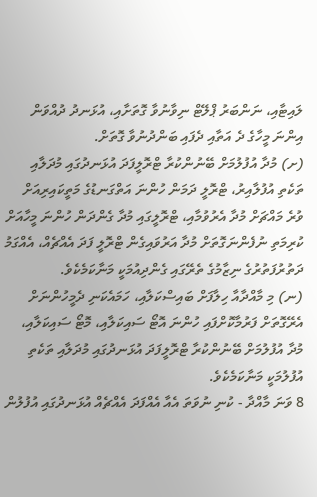ލައިޓާއި، ނަންބަރު ޕްލޭޓް ނިވާނުވާ ގޮތަށާއި، އުޅަނދު ދުއްވަން އިންނަ މީހާގެ ދެ އަތާއި ދެފައި ބަންދުނުވާ ގޮތަށް.
(ށ) މުދާ އުފުލުމަށް ބޭނުންކުރާ ޓްރޮލީފަދަ އުޅަނދުގައި މުދަލާއި ތަކެތި އުފުލާއިރު، ޓްރޮލީ ދަމަން ހުންނަ އަތްގަނޑުގެ މަތީކައިރިއަށް ވުރެ މައްޗަށް މުދާ އެރުވުމާއި، ޓްރޮލީގައި މުދާ ގެންދަން ހުންނަ މީހާއަށް ކުރިމަތި ނުފެންނަގޮތަށް މުދާ އަރުވައިގެން ޓްރޮލީ ފަދަ އެއްޗެއް، އެއްގަމު ދަތުރުފަތުރުގެ ނިޒާމުގެ ތެރޭގައި ގެންދިއުމަކީ މަނާކަމެކެވެ.
(ނ) މި މާއްދާއާ ހިލާފަށް ބައިސްކަލާއި، ހަމައެކަނި ދެމީހުންނަށް އެރޭގޮތަށް ފަރުމާކޮށްފައި ހުންނަ އޮޓޯ ސައިކަލާއި، މޮޓޯ ސައިކަލާއި، މުދާ އުފުލުމަށް ބޭނުންކުރާ ޓްރޮލީފަދަ އުޅަނދުގައި މުދަލާއި ތަކެތި އުފުލުމަކީ މަނާކަމެކެވެ.
8 ވަނަ މާއްދާ - ކުނި ނުވަތަ އެއާ އެއްފަދަ އެއްޗެއް އުޅަނދުގައި އުފުލުން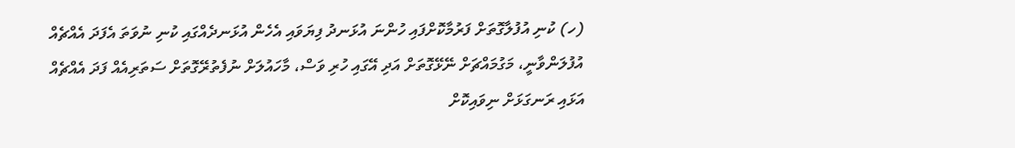(ހ) ކުނި އުފުލާގޮތަށް ފަރުމާކޮށްފައި ހުންނަ އުޅަނދު ފިޔަވައި އެހެން އުޅަނދެއްގައި ކުނި ނުވަތަ އެފަދަ އެއްޗެއް އުފުލަންވާނީ، މަގުމައްޗަށް ނޭޅޭގޮތަށް އަދި އޭގައި ހުރި ވަސް، މާހައުލަށް ނުފެތުރޭގޮތަށް ސަތަރިއެއް ފަދަ އެއްޗެއް އަޅައި ރަނގަޅަށް ނިވައިކޮށް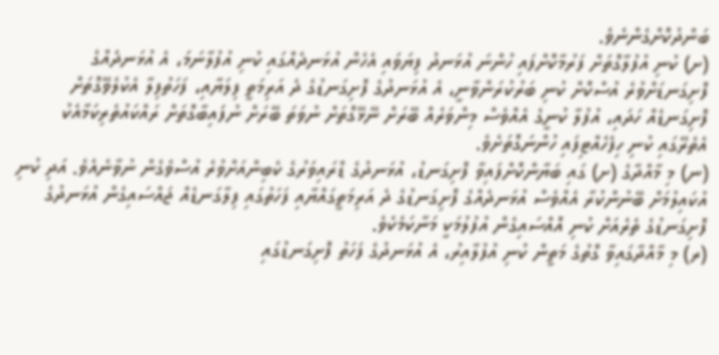ބަންދުކޮށްގެންނެވެ.
(ށ) ކުނި އުފުލާގޮތަށް ފަރުމާކޮށްފައި ހުންނަ އުޅަނދު ފިޔަވައި އެހެން އުޅަނދެއްގައި ކުނި އުފުލާނަމަ، އެ އުޅަނދެއްގެ ފޮށިގަނޑަށްވުރެ އުސްކޮށް ކުނި ބަރުކުރަންވާނީ، އެ އުޅަނދުގެ ފޮށިގަނޑުގެ ދެ އަރިމަތީ ފިލަޔާއި، ފަހަތުފިލާ އެކުލެވޭގޮތަށް ފޮށިގަނޑެއް ހަދައި، އުފުލާ ކުނީގެ އެއްވެސް މިންވަރެއް ބޭރަށް ނޭޅޭގޮތަށް ނުވަތަ ބޭރަށް ނުފައިބާގޮތަށް ރައްކައުތެރިކަމާއެކު އެތެރޭގައި ކުނި ހިފެހެއްޓިފައި ހުންނަގޮތަށެވެ.
(ނ) މި މާއްދާގެ (ށ) ގައި ބަޔާންކޮށްފައިވާ ފޮށިގަނޑު، އުޅަނދުގެ ޑްރައިވަރުގެ ކެބިންއަށްވުރެ އުސްވެގެން ނުވާނެއެވެ. އަދި ކުނި އުކައިލުމަށް ބޭނުންކުރާ އެއްވެސް އުޅަނދެއްގެ ފޮށިގަނޑުގެ ދެ އަރިމަތީގައްޔާއި ފަހަތުގައި ފިލާގަނޑެއް ޖައްސައިގެން އުޅަނދުގެ ފޮށިގަނޑުގެ ތެރެއަށް ކުނި އޮއްސައިގެން އުފުލުމަކީ މަނާކަމެކެވެ.
(ރ) މި މާއްދާގައިވާ ގޮތުގެ މަތީން ކުނި އުފުލާއިރު، އެ އުޅަނދުގެ ފަހަތު ފޮށިގަނޑުގައި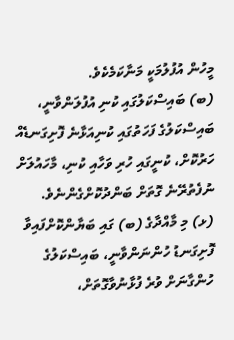މީހުން އުފުލުމަކީ މަނާކަމެކެވެ.
(ބ) ބައިސްކަލުގައި ކުނި އުފުލަންވާނީ، ބައިސްކަލުގެ ފަހަތުގައި ކުނިއަޅާނެ ފޮށިގަނޑެއް ހަރުކޮށް، ކުނީގައި ހުރި ވަހާއި ކުނި، މާހައުލަށް ނުފެތުރޭނެ ގޮތަށް ބަންދުކޮށްގެންނެވެ.
(ޅ) މި މާއްދާގެ (ބ) ގައި ބަޔާންކޮށްފައިވާ ފޮށިގަނޑު ހުންނަންވާނީ، ބައިސްކަލުގެ ހުންގާނަށް ވުރެ ފުޅާނުވާގޮތަށް،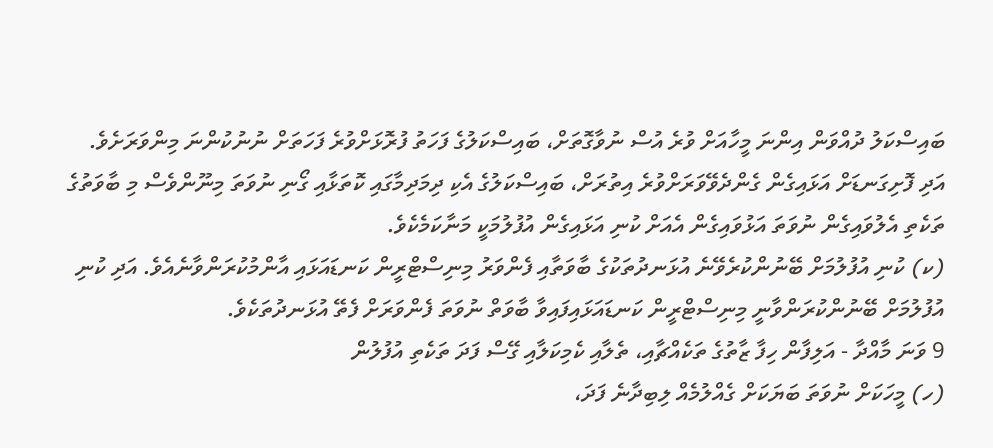ބައިސްކަލު ދުއްވަން އިންނަ މީހާއަށް ވުރެ އުސް ނުވާގޮތަށް، ބައިސްކަލުގެ ފަހަތު ފުރޮޅަށްވުރެ ފަހަތަށް ނުނުކުންނަ މިންވަރަށެވެ. އަދި ފޮށިގަނޑަށް އަޅައިގެން ގެންދެވޭވަރަށްވުރެ އިތުރަށް، ބައިސްކަލުގެ އެކި ދިމަދިމާގައި ކޮތަޅާއި ގޯނި ނުވަތަ މިނޫންވެސް މި ބާވަތުގެ ތަކެތި އެލުވައިގެން ނުވަތަ އަޅުވައިގެން އެއަށް ކުނި އަޅައިގެން އުފުލުމަކީ މަނާކަމެކެވެ.
(ކ) ކުނި އުފުލުމަށް ބޭނުންކުރެވޭނެ އުޅަނދުތަކުގެ ބާވަތާއި ފެންވަރު މިނިސްޓްރީން ކަނޑައަޅައި އާންމުކުރަންވާނެއެވެ. އަދި ކުނި އުފުލުމަށް ބޭނުންކުރަންވާނީ މިނިސްޓްރީން ކަނޑައަޅައިފައިވާ ބާވަތް ނުވަތަ ފެންވަރަށް ފެތޭ އުޅަނދުތަކެވެ.
9 ވަނަ މާއްދާ - އަލިފާން ހިފާ ޒާތުގެ ތަކެއްޗާއި، ތެލާއި ކެމިކަލާއި ގޭސް ފަދަ ތަކެތި އުފުލުން
(ހ) މީހަކަށް ނުވަތަ ބަޔަކަށް ގެއްލުމެއް ލިބިދާނެ ފަދަ،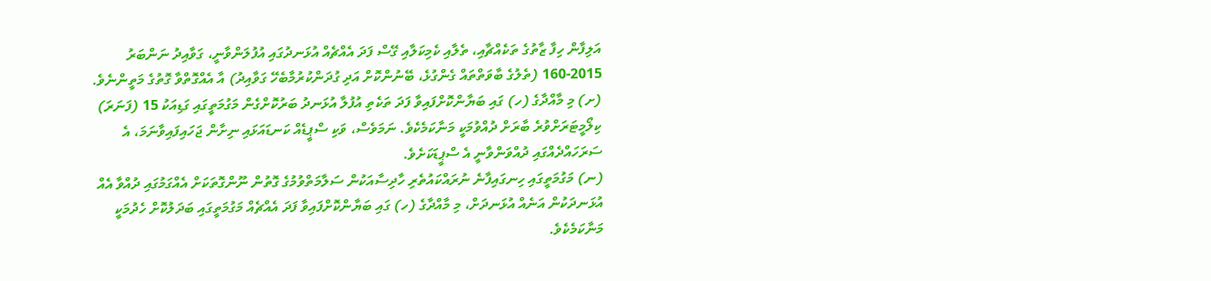އަލިފާން ހިފާ ޒާތުގެ ތަކެއްޗާއި، ތެލާއި ކެމިކަލާއި ގޭސް ފަދަ އެއްޗެއް އުޅަނދުގައި އުފުލަންވާނީ، ގަވާއިދު ނަންބަރު 2015-160 (ތެލުގެ ބާވަތްތައް ގެންގުޅެ، ބޭނުންކޮށް އަދި ގުދަންކުރުމާބެހޭ ގަވާއިދު) އާ އެއްގޮތްވާ ގޮތުގެ މަތީންނެވެ.
(ށ) މި މާއްދާގެ (ހ) ގައި ބަޔާންކޮށްފައިވާ ފަދަ ތަކެތި އުފުލާ އުޅަނދު ބަރުކޮށްގެން މަގުމަތީގައި ގަޑިއަކު 15 (ފަނަރަ) ކިލޯމީޓަރަށްވުރެ ބާރަށް ދުއްވުމަކީ މަނާކަމެކެވެ. ނަމަވެސް، ވަކި ސްޕީޑެއް ކަނޑައަޅައި ނިށާން ޖަހައިފައިވާނަމަ، އެ ސަރަހައްދެއްގައި ދުއްވަންވާނީ އެ ސްޕީޑަކަށެވެ.
(ނ) މަގުމަތީގައި ހިނގައިފާނެ ނުރައްކައުތެރި ހާދިސާއަކުން ސަލާމަތްވުމުގެ ގޮތުން ނޫންގޮތަކަށް އެއްގަމުގައި ދުއްވާ އެއް އުޅަނދަކުން އަނެއް އުޅަނދަށް، މި މާއްދާގެ (ހ) ގައި ބަޔާންކޮށްފައިވާ ފަދަ އެއްޗެއް މަގުމަތީގައި ބަދަލުކޮށް ހެދުމަކީ މަނާކަމެކެވެ.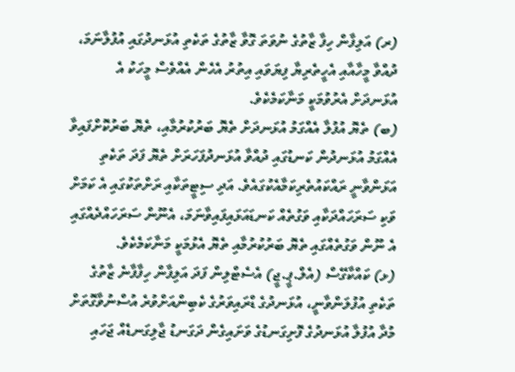(ރ) އަލިފާން ހިފާ ޒާތުގެ ނުވަތަ ގޮވާ ޒާތުގެ ތަކެތި އުޅަނދުގައި އުފުލާނަމަ، ދުއްވާ މީހާއާއި އެހީތެރިޔާ ފިޔަވައި އިތުރު އެހެން އެއްވެސް މީހަކު އެ އުޅަނދަށް އެރުވުމަކީ މަނާކަމެކެވެ.
(ބ) ތެޔޮ އުފުލާ އެއްގަމު އުޅަނދަށް ތެޔޮ ބަރުކުރުމާއި، ތެޔޮ ބަރުކޮށްފައިވާ އެއްގަމު އުޅަނދުން ކަނޑުގައި ދުއްވާ އުޅަނދުފަހަރަށް ތެޔޮ ފަދަ ތަކެތި އަޅަންވާނީ ރައްކައުތެރިކަމާއެކުގައެވެ. އަދި ސިޓީތަކާއި ރަށްތަކުގައި އެ ކަމަށް ވަކި ސަރަހައްދަކާއި ވަގުތެއް ކަނޑައަޅައިފައިވާނަމަ، އެނޫން ސަރަހައްދެއްގައި އެ ނޫން ވަގުތެއްގައި ތެޔޮ ބަރުކުރުމާއި ތެޔޮ އެޅުމަކީ މަނާކަމެކެވެ.
(ޅ) ކައްކާގޭސް (އެލް.ޕީ.ޖީ) އެސެޓްލިން ފަދަ އަލިފާން ހިފާފާނެ ޒާތުގެ ތަކެތި އުފުލަންވާނީ، އުޅަނދުގެ ޑްރައިވަރުގެ ކެބިންއަށްވުރެ އުސްނުވާގޮތަށް މުދާ އުފުލާ އުޅަނދުގެ ފޮށިގަނޑުގެ ވަށައިގެން ދަގަނޑު ޖާލިގަނޑެއް ޖަހައި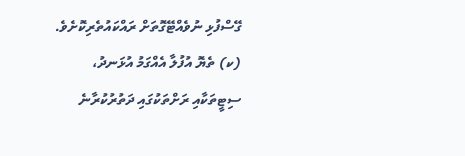ގޭސްފުޅި ނުވެއްޓޭގޮތަށް ރައްކައުތެރިކޮށެވެ.
(ކ) ތެޔޮ އުފުލާ އެއްގަމު އުޅަނދު، ސިޓީތަކާއި ރަށްތަކުގައި ދަތުރުކުރާނެ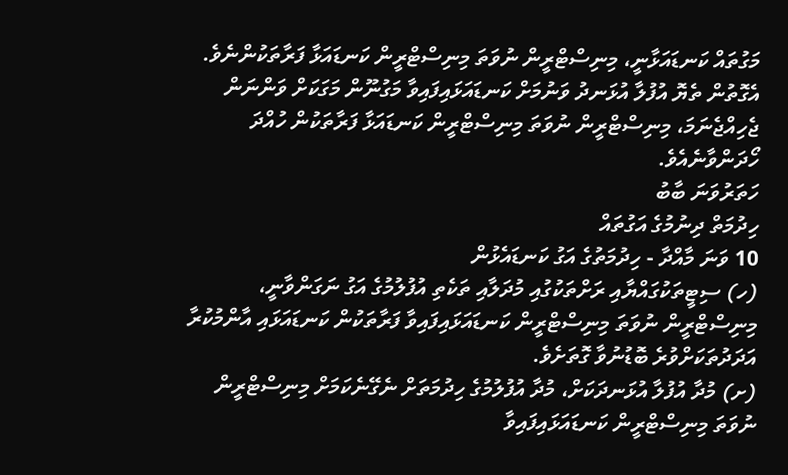މަގުތައް ކަނޑައަޅާނީ، މިނިސްޓްރީން ނުވަތަ މިނިސްޓްރީން ކަނޑައަޅާ ފަރާތަކުންނެވެ. އެގޮތުން ތެޔޮ އުފުލާ އުޅަނދު ވަނުމަށް ކަނޑައަޅައިފައިވާ މަގުނޫން މަގަކަށް ވަންނަން ޖެހިއްޖެނަމަ، މިނިސްޓްރީން ނުވަތަ މިނިސްޓްރީން ކަނޑައަޅާ ފަރާތަކުން ހުއްދަ ހޯދަންވާނެއެވެ.
ހަތަރުވަނަ ބާބު
ހިދުމަތް ދިނުމުގެ އަގުތައް
10 ވަނަ މާއްދާ - ހިދުމަތުގެ އަގު ކަނޑައެޅުން
(ހ) ސިޓީތަކުގައްޔާއި ރަށްތަކުގުއި މުދަލާއި ތަކެތި އުފުލުމުގެ އަގު ނަގަންވާނީ، މިނިސްޓްރީން ނުވަތަ މިނިސްޓްރީން ކަނޑައަޅައިފައިވާ ފަރާތަކުން ކަނޑައަޅައި އާންމުކުރާ އަދަދުތަކަށްވުރެ ބޮޑުނުވާ ގޮތަށެވެ.
(ށ) މުދާ އުފުލާ އުޅަނދަކަށް، މުދާ އުފުލުމުގެ ހިދުމަތަށް ނެގޭނެކަމަށް މިނިސްޓްރީން ނުވަތަ މިނިސްޓްރީން ކަނޑައަޅައިފައިވާ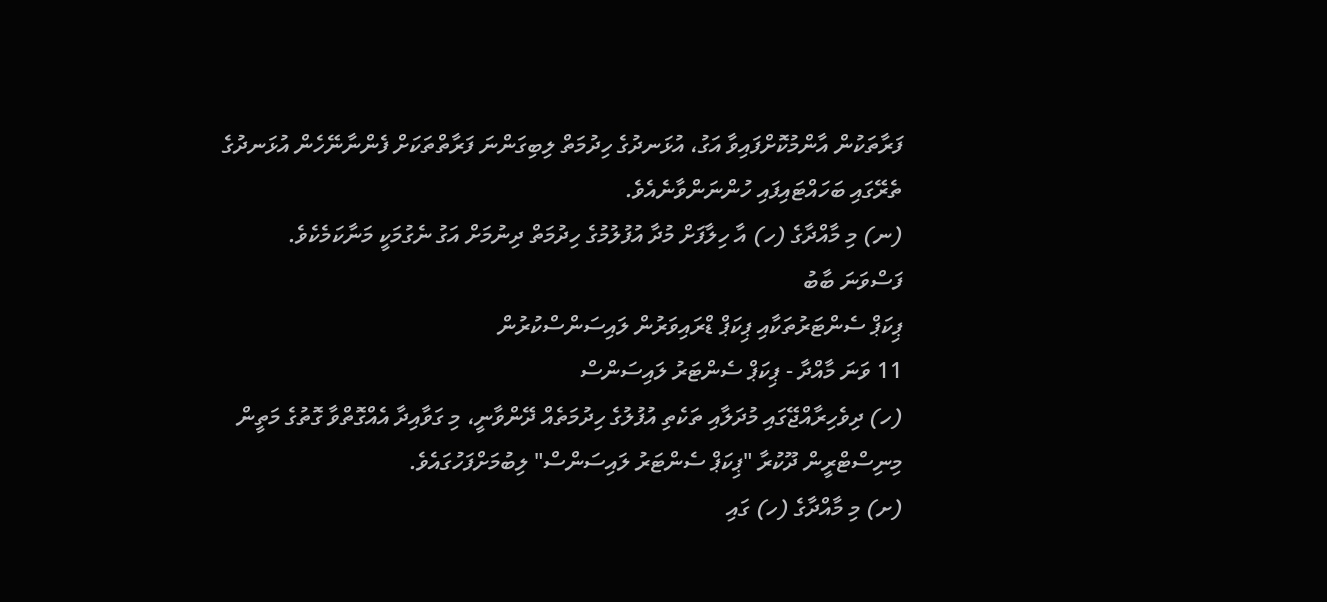ފަރާތަކުން އާންމުކޮށްފައިވާ އަގު، އުޅަނދުގެ ހިދުމަތް ލިބިގަންނަ ފަރާތްތަކަށް ފެންނާނޭހެން އުޅަނދުގެ ތެރޭގައި ބަހައްޓައިފައި ހުންނަންވާނެއެވެ.
(ނ) މި މާއްދާގެ (ހ) އާ ހިލާފަށް މުދާ އުފުލުމުގެ ހިދުމަތް ދިނުމަށް އަގު ނެގުމަކީ މަނާކަމެކެވެ.
ފަސްވަނަ ބާބު
ޕިކަޕް ސެންޓަރުތަކާއި ޕިކަޕް ޑްރައިވަރުން ލައިސަންސްކުރުން
11 ވަނަ މާއްދާ - ޕިކަޕް ސެންޓަރު ލައިސަންސް
(ހ) ދިވެހިރާއްޖޭގައި މުދަލާއި ތަކެތި އުފުލުގެ ހިދުމަތެއް ދޭންވާނީ، މި ގަވާއިދާ އެއްގޮތްވާ ގޮތުގެ މަތީން މިނިސްޓްރީން ދޫކުރާ "ޕިކަޕް ސެންޓަރު ލައިސަންސް" ލިބުމަށްފަހުގައެވެ.
(ށ) މި މާއްދާގެ (ހ) ގައި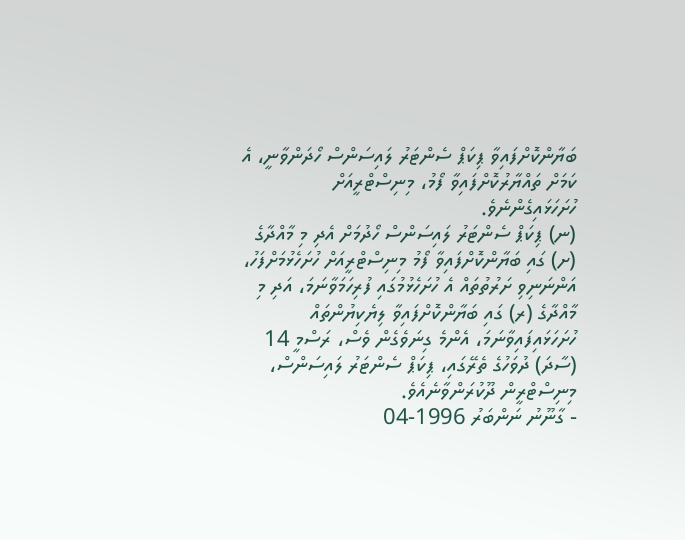ބަޔާންކޮށްފައިވާ ޕިކަޕް ސެންޓަރު ލައިސަންސް ހޯދަންވާނީ، އެ ކަމަށް ތައްޔާރުކޮށްފައިވާ ފޯމު، މިނިސްޓްރީއަށް ހުށަހަޅައިގެންނެވެ.
(ނ) ޕިކަޕް ސެންޓަރު ލައިސަންސް ހޯދުމަށް އެދި މި މާއްދާގެ (ށ) ގައި ބަޔާންކޮށްފައިވާ ފޯމު މިނިސްޓްރީއަށް ހުށަހެޅުމަށްފަހު، އަންނަނިވި ށަރުތުތައް އެ ހުށަހެޅުމުގައި ފުރިހަމަވާނަމަ، އަދި މި މާއްދާގެ (ރ) ގައި ބަޔާންކޮށްފައިވާ ލިޔެކިޔުންތައް ހުށަހަޅައިފައިވާނަމަ، އެންމެ ގިނަވެގެން ވެސް، ރަސްމީ 14 (ސާދަ) ދުވަހުގެ ތެރޭގައި، ޕިކަޕް ސެންޓަރު ލައިސަންސް، މިނިސްޓްރީން ދޫކުރަންވާނެއެވެ.
- ގާނޫނު ނަންބަރު 1996-04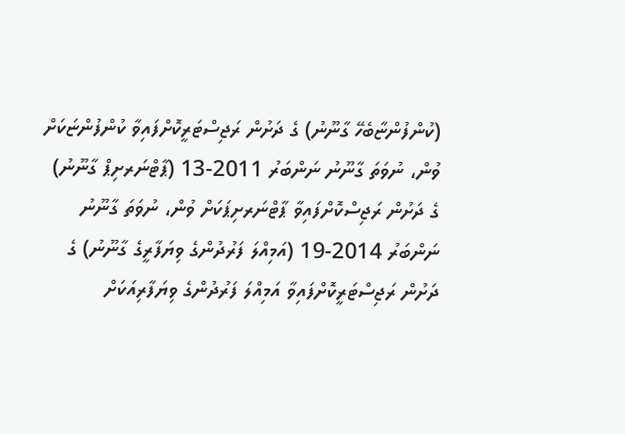(ކުންފުންޏާބެހޭ ގާނޫނު) ގެ ދަށުން ރަޖިސްޓަރީކޮށްފައިވާ ކުންފުންޏަކަށް ވުން، ނުވަތަ ގާނޫނު ނަންބަރު 2011-13 (ޕާޓްނަރށިޕް ގާނޫނު) ގެ ދަށުން ރަޖިސްކޮށްފައިވާ ޕާޓްނަރށިޕަކަށް ވުން، ނުވަތަ ގާނޫނު ނަންބަރު 2014-19 (އަމިއްލަ ފަރުދުންގެ ވިޔަފާރީގެ ގާނޫނު) ގެ ދަށުން ރަޖިސްޓަރީކޮށްފައިވާ އަމިއްލަ ފަރުދުންގެ ވިޔަފާރިއަކަށް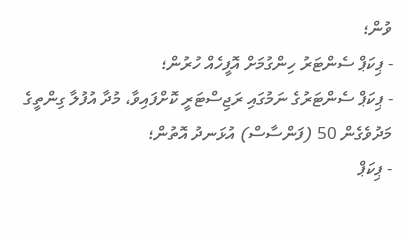ވުން؛
- ޕިކަޕް ސެންޓަރު ހިންގުމަށް އޮފީހެއް ހުރުން؛
- ޕިކަޕް ސެންޓަރުގެ ނަމުގައި ރަޖިސްޓަރީ ކޮށްފައިވާ، މުދާ އުފުލާ ގިންތީގެ މަދުވެގެން 50 (ފަންސާސް) އުޅަނދު އޮތުން؛
- ޕިކަޕް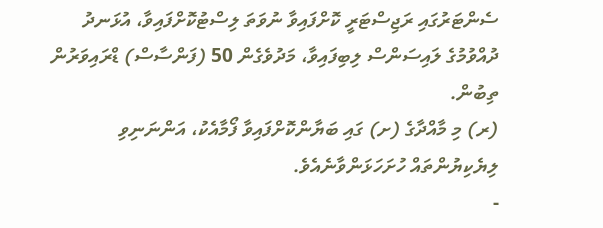ސެންޓަރުގައި ރަޖިސްޓަރީ ކޮށްފައިވާ ނުވަތަ ލިސްޓުކޮށްފައިވާ، އުޅަނދު ދުއްވުމުގެ ލައިސަންސް ލިބިފައިވާ، މަދުވެގެން 50 (ފަންސާސް) ޑްރައިވަރުން ތިބުން.
(ރ) މި މާއްދާގެ (ށ) ގައި ބަޔާންކޮށްފައިވާ ފޯމާއެކު، އަންނަނިވި ލިޔެކިޔުންތައް ހުށަހަޅަންވާނެއެވެ.
-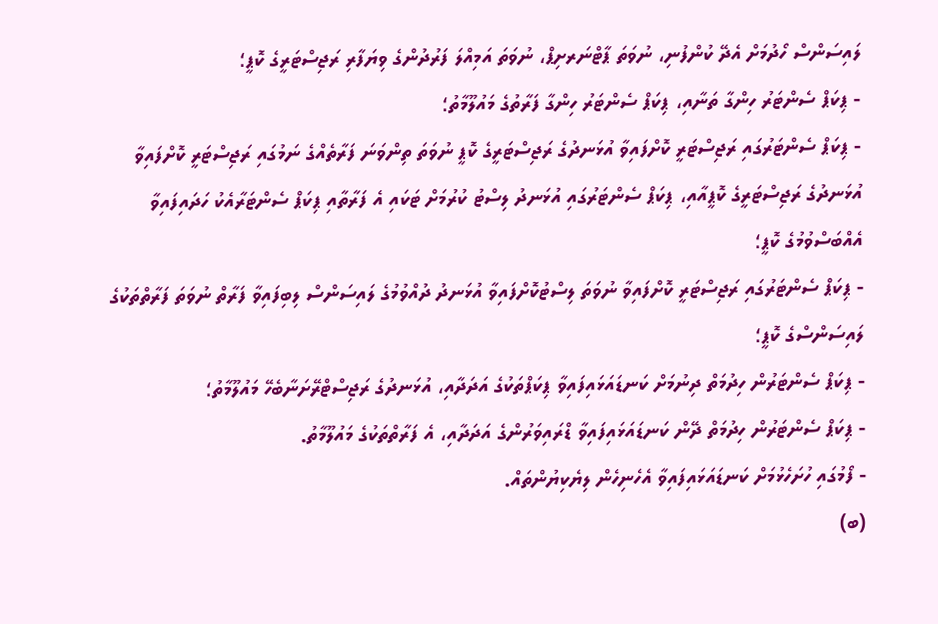ލައިސަންސް ހޯދުމަށް އެދޭ ކުންފުނި، ނުވަތަ ޕާޓްނަރށިޕް، ނުވަތަ އަމިއްލަ ފަރުދުންގެ ވިޔަފާރި ރަޖިސްޓަރީގެ ކޮޕީ؛
- ޕިކަޕް ސެންޓަރު ހިންގާ ތަނާއި، ޕިކަޕް ސެންޓަރު ހިންގާ ފަރާތުގެ މައުލޫމާތު؛
- ޕިކަޕް ސެންޓަރުގައި ރަޖިސްޓަރީ ކޮށްފައިވާ އުޅަނދުގެ ރަޖިސްޓަރީގެ ކޮޕީ ނުވަތަ ތިންވަނަ ފަރާތެއްގެ ނަމުގައި ރަޖިސްޓަރީ ކޮށްފައިވާ އުޅަނދުގެ ރަޖިސްޓަރީގެ ކޮޕީއާއި، ޕިކަޕް ސެންޓަރުގައި އުޅަނދު ލިސްޓު ކުރުމަށް ޓަކައި އެ ފަރާތާއި ޕިކަޕް ސެންޓަރާއެކު ހަދައިފައިވާ އެއްބަސްވުމުގެ ކޮޕީ؛
- ޕިކަޕް ސެންޓަރުގައި ރަޖިސްޓަރީ ކޮށްފައިވާ ނުވަތަ ލިސްޓުކޮށްފައިވާ އުޅަނދު ދުއްވުމުގެ ލައިސަންސް ލިބިފައިވާ ފަރާތް ނުވަތަ ފަރާތްތަކުގެ ލައިސަންސްގެ ކޮޕީ؛
- ޕިކަޕް ސެންޓަރުން ހިދުމަތް ދިނުމަށް ކަނޑައަޅައިފައިވާ ޕިކަޕްތަކުގެ އަދަދާއި، އުޅަނދުގެ ރަޖިސްޓްރޭށަނާބެހޭ މައުލޫމާތު؛
- ޕިކަޕް ސެންޓަރުން ހިދުމަތް ދޭން ކަނޑައަޅައިފައިވާ ޑްރައިވަރުންގެ އަދަދާއި، އެ ފަރާތްތަކުގެ މައުލޫމާތު.
- ފޯމުގައި ހުށަހެޅުމަށް ކަނޑައަޅައިފައިވާ އެހެނިހެން ލިޔެކިޔުންތައް.
(ބ)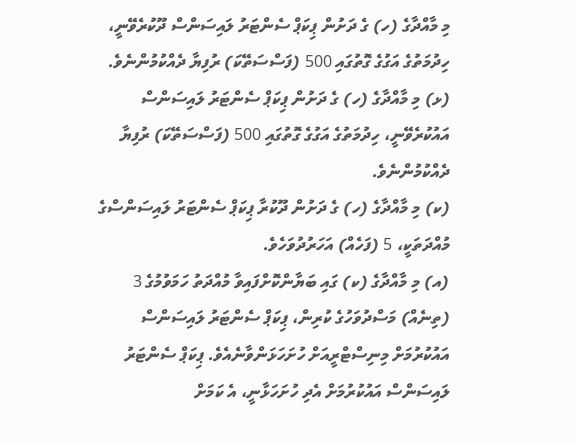މި މާއްދާގެ (ހ) ގެ ދަށުން ޕިކަޕް ސެންޓަރު ލައިސަންސް ދޫކުރެވޭނީ، ހިދުމަތުގެ އަގުގެ ގޮތުގައި 500 (ފަސްސަތޭކަ) ރުފިޔާ ދެއްކުމުންނެވެ.
(ޅ) މި މާއްދާގެ (ހ) ގެ ދަށުން ޕިކަޕް ސެންޓަރު ލައިސަންސް އައުކުރެވޭނީ، ހިދުމަތުގެ އަގުގެ ގޮތުގައި 500 (ފަސްސަތޭކަ) ރުފިޔާ ދެއްކުމުންނެވެ.
(ކ) މި މާއްދާގެ (ހ) ގެ ދަށުން ދޫކުރާ ޕިކަޕް ސެންޓަރު ލައިސަންސްގެ މުއްދަތަކީ، 5 (ފަހެއް) އަހަރުދުވަހެވެ.
(އ) މި މާއްދާގެ (ކ) ގައި ބަޔާންކޮށްފައިވާ މުއްދަތު ހަމަވުމުގެ 3 (ތިނެއް) މަސްދުވަހުގެ ކުރިން، ޕިކަޕް ސެންޓަރު ލައިސަންސް އައުކުރުމަށް މިނިސްޓްރީއަށް ހުށަހަޅަންވާނެއެވެ. ޕިކަޕް ސެންޓަރު ލައިސަންސް އައުކުރުމަށް އެދި ހުށަހަޅާނީ، އެ ކަމަށް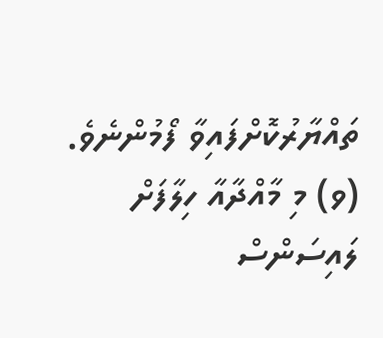ތައްޔާރުކޮށްފައިވާ ފޯމުންނެވެ.
(ވ) މި މާއްދާއާ ހިލާފަށް ލައިސަންސް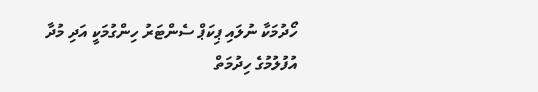ހޯދުމަކާ ނުލައި ޕިކަޕް ސެންޓަރު ހިންގުމަކީ އަދި މުދާ އުފުލުމުގެ ހިދުމަތް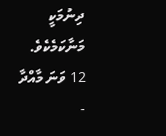ދިނުމަކީ މަނާކަމެކެވެ.
12 ވަނަ މާއްދާ -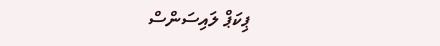ޕިކަޕް ލައިސަންސް